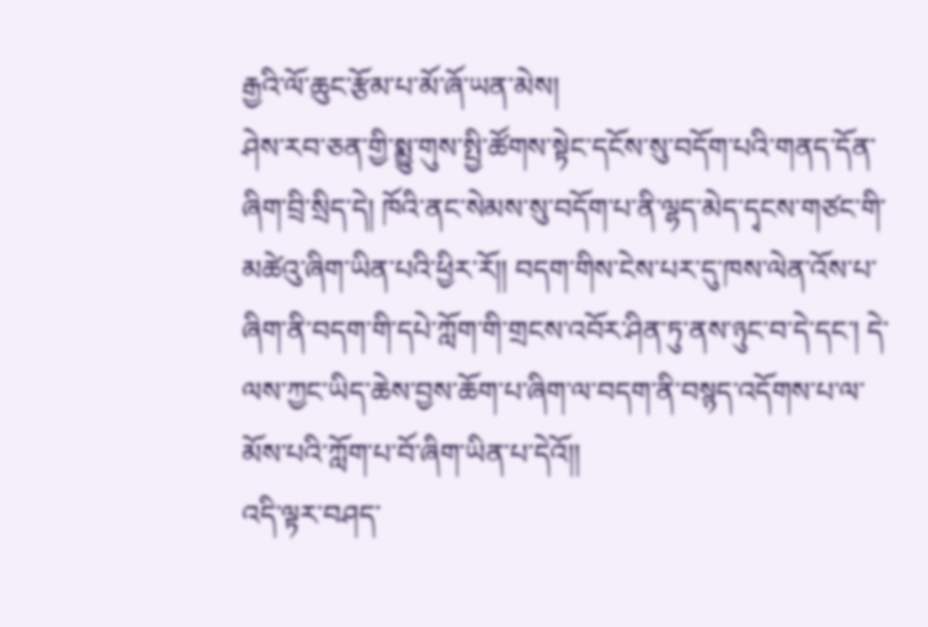རྒྱའི་ལོ་ཆུང་རྩོམ་པ་མོ་ཞོ་ཡན་མེས།
ཤེས་རབ་ཅན་གྱི་སྨྱུ་གུས་སྤྱི་ཚོགས་སྟེང་དངོས་སུ་བདོག་པའི་གནད་དོན་ཞིག་བྲི་སྲིད་དེ། ཁོའི་ནང་སེམས་སུ་བདོག་པ་ནི་ལྷད་མེད་དྭངས་གཙང་གི་མཚེའུ་ཞིག་ཡིན་པའི་ཕྱིར་རོ།། བདག་གིས་ངེས་པར་དུ་ཁས་ལེན་འོས་པ་ཞིག་ནི་བདག་གི་དཔེ་ཀློག་གི་གྲངས་འབོར་ཤིན་ཏུ་ནས་ཉུང་བ་དེ་དང་། དེ་ལས་ཀྱང་ཡིད་ཆེས་བྱས་ཆོག་པ་ཞིག་ལ་བདག་ནི་བསྙད་འདོགས་པ་ལ་མོས་པའི་ཀློག་པ་བོ་ཞིག་ཡིན་པ་དེའོ།།
འདི་ལྟར་བཤད་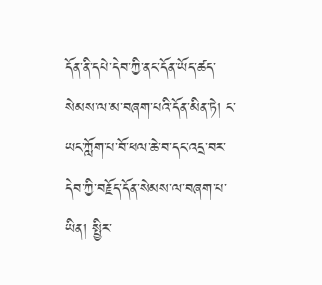དོན་ནི་དཔེ་དེབ་ཀྱི་ནང་དོན་ཡོད་ཚད་སེམས་ལ་མ་བཞག་པའི་དོན་མིན་ཏེ། ང་ཡང་ཀློག་པ་བོ་ཕལ་ཆེ་བ་དང་འདྲ་བར་དེབ་ཀྱི་བརྗོད་དོན་སེམས་ལ་བཞག་པ་ཡིན། སྤྱིར་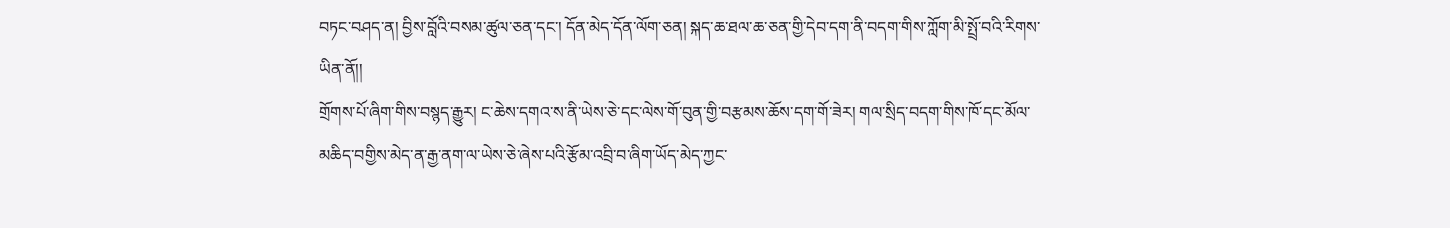བཏང་བཤད་ན། བྱིས་བློའི་བསམ་ཚུལ་ཅན་དང་། དོན་མེད་དོན་ལོག་ཅན། སྐད་ཆ་ཐལ་ཆ་ཅན་གྱི་དེབ་དག་ནི་བདག་གིས་ཀློག་མི་སྤྲོ་བའི་རིགས་ཡིན་ནོ།།
གྲོགས་པོ་ཞིག་གིས་བསྙད་རྒྱུར། ང་ཆེས་དགའ་ས་ནི་ཡེས་ཅེ་དང་ལེས་གོ་བུན་གྱི་བརྩམས་ཆོས་དག་གོ་ཟེར། གལ་སྲིད་བདག་གིས་ཁོ་དང་མོལ་མཆིད་བགྱིས་མེད་ན་རྒྱ་ནག་ལ་ཡེས་ཅེ་ཞེས་པའི་རྩོམ་འབྲི་བ་ཞིག་ཡོད་མེད་ཀྱང་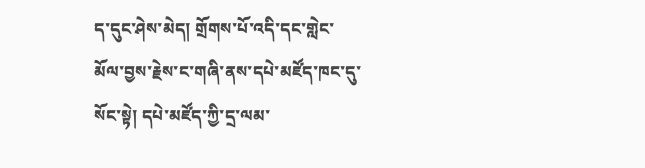ད་དུང་ཤེས་མེད། གྲོགས་པོ་འདི་དང་གླེང་མོལ་བྱས་རྗེས་ང་གཞི་ནས་དཔེ་མཛོད་ཁང་དུ་སོང་སྟེ། དཔེ་མཛོད་ཀྱི་དྲ་ལམ་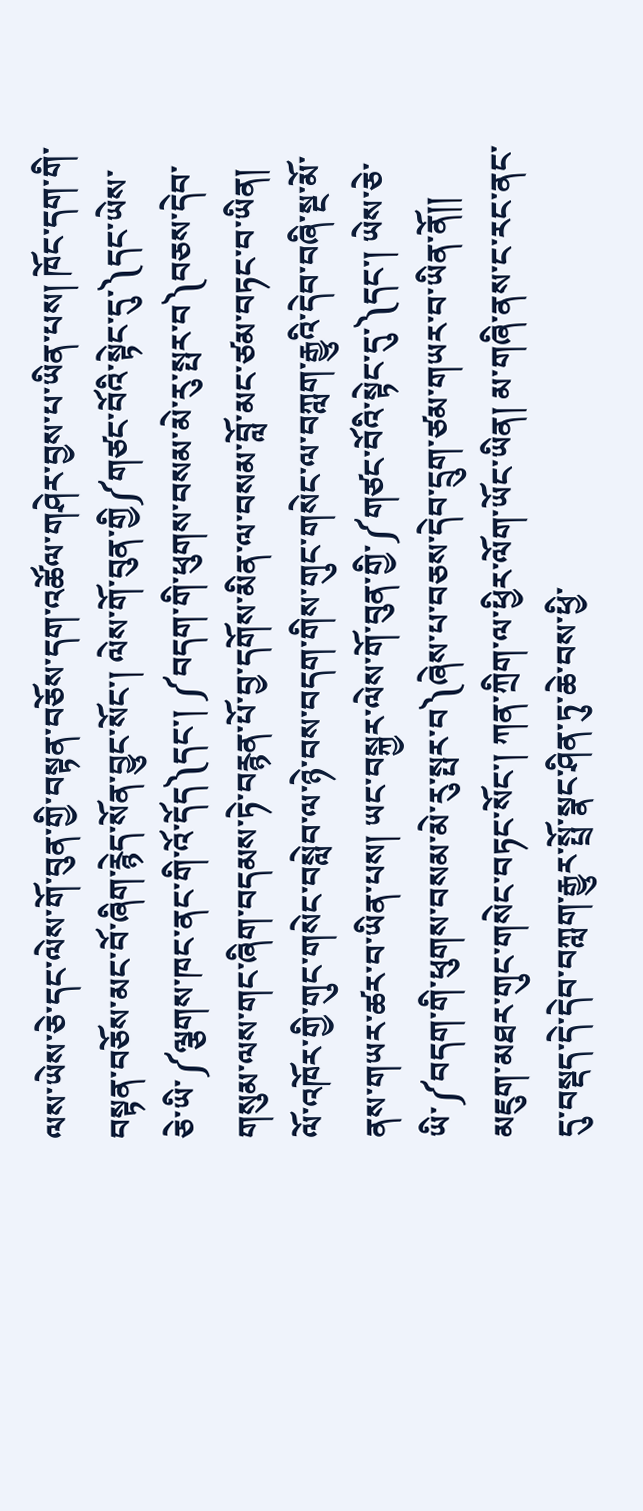ལས་ཡེས་ཅེ་དང་ལེས་གོ་བུན་གྱི་བསྟན་བཅོས་དག་འཚོལ་གཤེར་བྱས་པ་ཡིན་པས། ཁོང་དག་གི་བསྟན་བཅོས་མང་བོ་ཞིག་རྙེད་སོན་བྱུང་སོང་། ལེས་གོ་བུན་གྱི༼གཙང་བོའི་སྟེང་དུ་༽དང་ཡེས་ཅེ་ཡི་༼ལྕགས་ཁང་ནང་གི་འོ་དོད༽དང་། ༼བདག་གི་ཕུགས་བསམ་མེ་རུ་སྤར་བ༽བཅས་དེབ་གསུམ་ལས་གང་ཞིག་བདམས་ཏེ་བརྙན་པོ་བྱ་དགོས་མིན་ལ་བསམ་བློ་མང་ཙམ་བཏང་བ་ཡིན། ལོ་འཁོར་གྱི་གུང་གསེང་བསླེབ་ལ་ཉེ་བས་བདག་གིས་གུང་གསེང་ལ་བཀླག་རྒྱུའི་དེབ་བཞི་སྔ་མོ་ནས་གཡར་ཚར་བ་ཡིན་པས། ཡང་བསྐྱར་ལེས་གོ་བུན་གྱི་༼གཙང་བོའི་སྟེང་དུ་༽དང་། ཡེས་ཅེ་ཡི་༼བདག་གི་ཕུགས་བསམ་མེ་རུ་སྤར་བ༽ཞེས་པ་བཅས་དེབ་དྲུག་ཙམ་གཡར་བ་ཡིན་ནོ།།
མཇུག་མཐར་གུང་གསེང་བཏང་སོང་། ཀན་ཀྲིག་ལ་ཕྱིར་ལོག་ཡོང་ཡིན། མ་གཞི་ནས་ང་རང་ནང་དུ་བསྡད་དེ་དེབ་བཀླག་རྒྱུར་སྤྲོ་སྣང་ཤིན་ཏུ་ཆེ་བས་ཕྱི་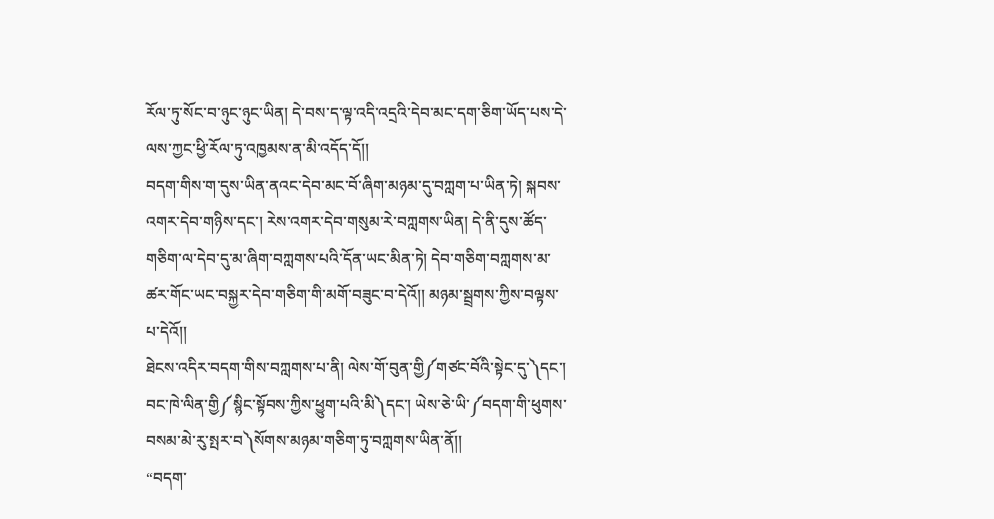རོལ་ཏུ་སོང་བ་ཉུང་ཉུང་ཡིན། དེ་བས་ད་ལྟ་འདི་འདྲའི་དེབ་མང་དག་ཅིག་ཡོད་པས་དེ་ལས་ཀྱང་ཕྱི་རོལ་ཏུ་འཁྱམས་ན་མི་འདོད་དོ།།
བདག་གིས་ག་དུས་ཡིན་ནའང་དེབ་མང་བོ་ཞིག་མཉམ་དུ་བཀླག་པ་ཡིན་ཏེ། སྐབས་འགར་དེབ་གཉིས་དང་། རེས་འགར་དེབ་གསུམ་རེ་བཀླགས་ཡིན། དེ་ནི་དུས་ཚོད་གཅིག་ལ་དེབ་དུ་མ་ཞིག་བཀླགས་པའི་དོན་ཡང་མིན་ཏེ། དེབ་གཅིག་བཀླགས་མ་ཚར་གོང་ཡང་བསྐྱར་དེབ་གཅིག་གི་མགོ་བཟུང་བ་དེའོ།། མཉམ་སྦྲགས་ཀྱིས་བལྟས་པ་དེའོ།།
ཐེངས་འདིར་བདག་གིས་བཀླགས་པ་ནི། ལེས་གོ་བུན་གྱི༼གཙང་བོའི་སྟེང་དུ་༽དང་། བང་ཁེ་ལིན་གྱི༼སྙིང་སྟོབས་ཀྱིས་ཕྱུག་པའི་མི༽དང་། ཡེས་ཅེ་ཡི་༼བདག་གི་ཕུགས་བསམ་མེ་རུ་སྤར་བ༽སོགས་མཉམ་གཅིག་ཏུ་བཀླགས་ཡིན་ནོ།།
“བདག་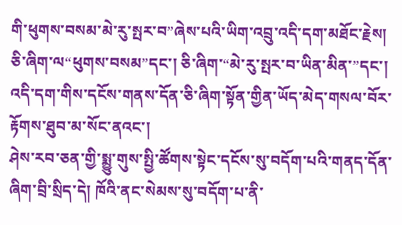གི་ཕུགས་བསམ་མེ་རུ་སྤར་བ”ཞེས་པའི་ཡིག་འབྲུ་འདི་དག་མཐོང་རྗེས། ཅི་ཞིག་ལ“ཕུགས་བསམ”དང་། ཅི་ཞིག་“མེ་རུ་སྤར་བ་ཡིན་མིན་”དང་། འདི་དག་གིས་དངོས་གནས་དོན་ཅི་ཞིག་སྟོན་གྱིན་ཡོད་མེད་གསལ་བོར་རྟོགས་ཐུབ་མ་སོང་ནའང་།
ཤེས་རབ་ཅན་གྱི་སྨྱུ་གུས་སྤྱི་ཚོགས་སྟེང་དངོས་སུ་བདོག་པའི་གནད་དོན་ཞིག་བྲི་སྲིད་དེ། ཁོའི་ནང་སེམས་སུ་བདོག་པ་ནི་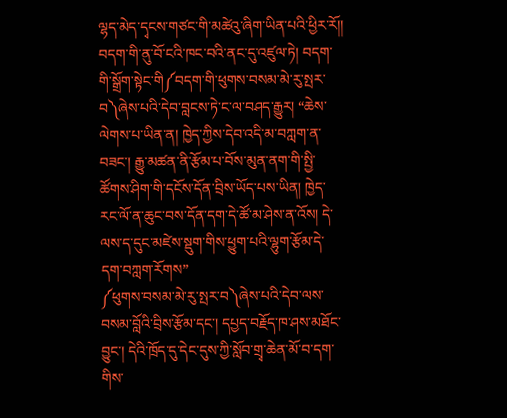ལྷད་མེད་དྭངས་གཙང་གི་མཚེའུ་ཞིག་ཡིན་པའི་ཕྱིར་རོ།།
བདག་གི་ནུ་བོ་ངའི་ཁང་བའི་ནང་དུ་འཛུལ་ཏེ། བདག་གི་སྒྲོག་སྟེང་གི༼བདག་གི་ཕུགས་བསམ་མེ་རུ་སྤར་བ༽ཞེས་པའི་དེབ་བླངས་ཏེ་ང་ལ་བཤད་རྒྱུར། “ཆེས་ལེགས་པ་ཡིན་ན། ཁྱེད་ཀྱིས་དེབ་འདི་མ་བཀླག་ན་བཟང་། རྒྱུ་མཚན་ནི་རྩོམ་པ་བོས་མུན་ནག་གི་སྤྱི་ཚོགས་ཤིག་གི་དངོས་དོན་བྲིས་ཡོད་པས་ཡིན། ཁྱེད་རང་ལོ་ན་ཆུང་བས་དོན་དག་དེ་ཚོ་མ་ཤེས་ན་འོས། དེ་ལས་ད་དུང་མཛེས་སྡུག་གིས་ཕྱུག་པའི་ལྷུག་རྩོམ་དེ་དག་བཀླག་རོགས”
༼ཕུགས་བསམ་མེ་རུ་སྤར་བ༽ཞེས་པའི་དེབ་ལས་བསམ་བློའི་བྲིས་རྩོམ་དང་། དཔྱད་བརྗོད་ཁ་ཤས་མཐོང་བྱུང་། དེའི་ཁྲོད་དུ་དེང་དུས་ཀྱི་སློབ་གྲྭ་ཆེན་མོ་བ་དག་གིས་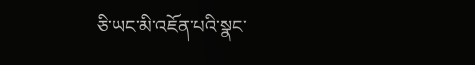ཅི་ཡང་མི་འཇོན་པའི་སྣང་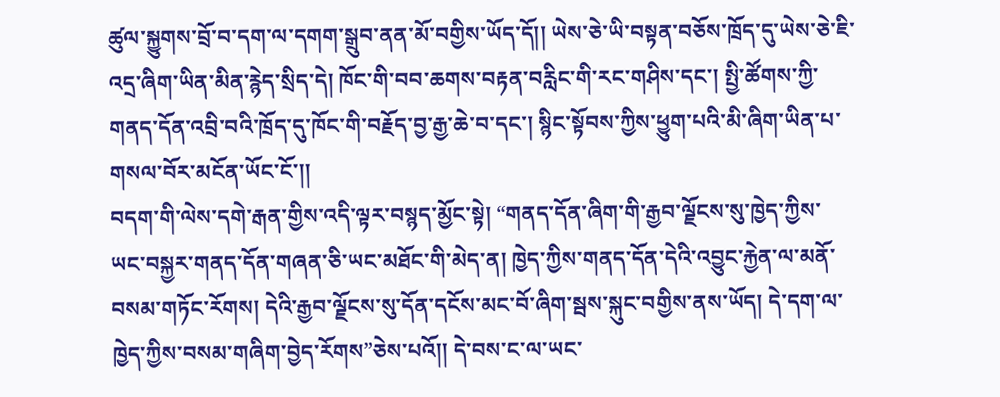ཚུལ་སྐྱུགས་བྲོ་བ་དག་ལ་དགག་སྒྲུབ་ནན་མོ་བགྱིས་ཡོད་དོ།། ཡེས་ཅེ་ཡི་བསྟན་བཅོས་ཁྲོད་དུ་ཡེས་ཅེ་ཇི་འདྲ་ཞིག་ཡིན་མིན་རྙེད་སྲིད་དེ། ཁོང་གི་བབ་ཆགས་བརྟན་བརླིང་གི་རང་གཤིས་དང་། སྤྱི་ཚོགས་ཀྱི་གནད་དོན་འབྲི་བའི་ཁྲོད་དུ་ཁོང་གི་བརྗོད་བྱ་རྒྱ་ཆེ་བ་དང་། སྙིང་སྟོབས་ཀྱིས་ཕྱུག་པའི་མི་ཞིག་ཡིན་པ་གསལ་བོར་མངོན་ཡོང་ངོ་།།
བདག་གི་ལེས་དགེ་རྒན་གྱིས་འདི་ལྟར་བསྙད་མྱོང་སྟེ། “གནད་དོན་ཞིག་གི་རྒྱབ་ལྗོངས་སུ་ཁྱེད་ཀྱིས་ཡང་བསྐྱར་གནད་དོན་གཞན་ཅི་ཡང་མཐོང་གི་མེད་ན། ཁྱེད་ཀྱིས་གནད་དོན་དེའི་འབྱུང་རྐྱེན་ལ་མནོ་བསམ་གཏོང་རོགས། དེའི་རྒྱབ་ལྗོངས་སུ་དོན་དངོས་མང་བོ་ཞིག་སྦས་སྐུང་བགྱིས་ནས་ཡོད། དེ་དག་ལ་ཁྱེད་ཀྱིས་བསམ་གཞིག་བྱེད་རོགས”ཅེས་པའོ།། དེ་བས་ང་ལ་ཡང་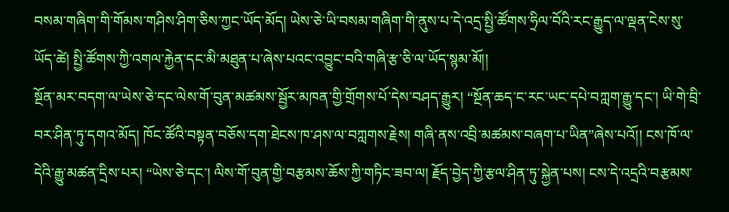བསམ་གཞིག་གི་གོམས་གཤིས་ཤིག་ཅིས་ཀྱང་ཡོད་མོད། ཡེས་ཅེ་ཡི་བསམ་གཞིག་གི་ནུས་པ་དེ་འདྲ་སྤྱི་ཚོགས་ཧྲིལ་བོའི་རང་རྒྱུད་ལ་ལྡན་ངེས་སུ་ཡོད་ཚེ། སྤྱི་ཚོགས་ཀྱི་འགལ་རྐྱེན་དང་མི་མཐུན་པ་ཞེས་པའང་འབྱུང་བའི་གཞི་རྩ་ཅི་ལ་ཡོད་སྙམ་མོ།།
སྔོན་མར་བདག་ལ་ཡེས་ཅེ་དང་ལེས་གོ་བུན་མཚམས་སྦྱོར་མཁན་གྱི་གྲོགས་པོ་དེས་བཤད་རྒྱུར། “སྔོན་ཆད་ང་རང་ཡང་དཔེ་བཀླག་རྒྱུ་དང་། ཡི་གེ་བྲི་བར་ཤིན་ཏུ་དགའ་མོད། ཁོང་ཚོའི་བསྟན་བཅོས་དག་ཐེངས་ཁ་ཤས་ལ་བཀླགས་རྗེས། གཞི་ནས་འབྲི་མཚམས་བཞག་པ་ཡིན”ཞེས་པའོ།། ངས་ཁོ་ལ་དེའི་རྒྱུ་མཚན་དྲིས་པར། “ཡེས་ཅེ་དང་། ལིས་གོ་བུན་གྱི་བརྩམས་ཆོས་ཀྱི་གཏིང་ཟབ་ལ། རྗོད་བྱེད་ཀྱི་རྩལ་ཤིན་ཏུ་སྐྱེན་པས། ངས་དེ་འདྲའི་བརྩམས་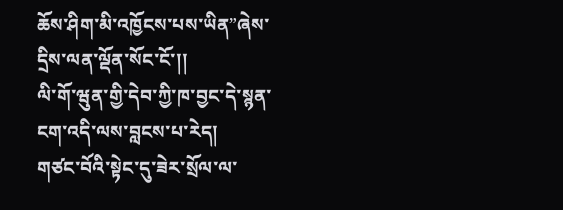ཆོས་ཤིག་མི་འཁྱོངས་པས་ཡིན”ཞེས་དྲིས་ལན་ལྡོན་སོང་ངོ་།།
ལི་གོ་ཝུན་གྱི་དེབ་ཀྱི་ཁ་བྱང་དེ་སྙན་ངག་འདི་ལས་བླངས་པ་རེད།
གཙང་བོའི་སྟེང་དུ་ཟེར་སྲོལ་ལ་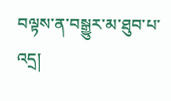བལྟས་ན་བསྒྱུར་མ་ཐུབ་པ་འདྲ།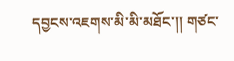དབྱངས་འཇགས་མི་མི་མཐོང་།། གཙང་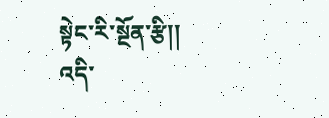སྟེང་རི་སྔོན་རྩི།།
འདི་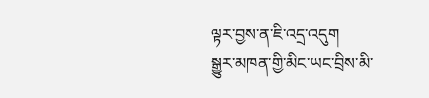ལྟར་བྱས་ན་ཇི་འདྲ་འདུག
སྒྱུར་མཁན་གྱི་མིང་ཡང་བྲིས་མི་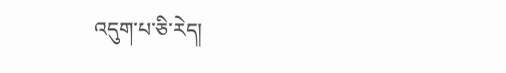འདུག་པ་ཅི་རེད།